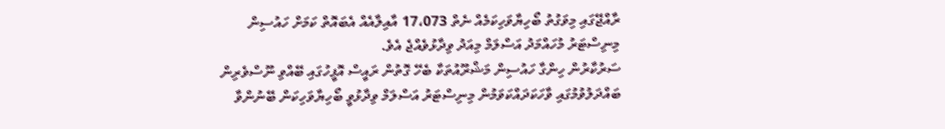ރާއްޖޭގައި މިވަގުތު ބޯހިޔާވަހިކަމެއް ނެތް 17،073 އާއިލާއެއް އެބައޮތް ކަމަށް ހައުސިން މިނިސްޓަރު މުހައްމަދު އަސްލަމް މިއަދު ވިދާޅުވެއްޖެ އެވެ.
ސަރުކާރުން ހިންގާ ހައުސިން މަޝްރޫއުތަކާ ބެހޭ ގޮތުން ރައީސް އޮފީހުގައި ބޭއްވި ނޫސްވެރިން ބައްދަލުވުމުގައި ވާހަކަދައްކަވަމުން މިނިސްޓަރު އަސްލަމް ވިދާޅުވީ ބޯހިޔާވަހިކަން ބޭނުންވާ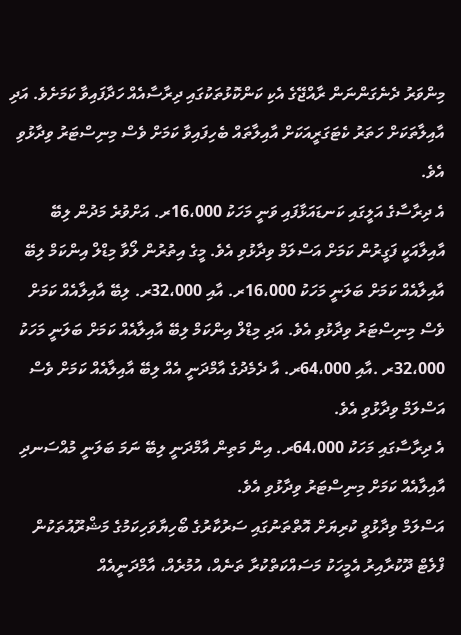މިންވަރު ދެނެގަންނަން ރާއްޖޭގެ އެކި ކަންކޮޅުތަކުގައި ދިރާސާއެއް ހަދާފައިވާ ކަމަށެވެ. އަދި އާއިލާތަކަށް ހަތަރު ކެޓަގަރީއަކަށް އާއިލާތައް ބެހިފައިވާ ކަމަށް ވެސް މިނިސްޓަރު ވިދާޅުވި އެވެ.
އެ ދިރާސާގެ އަލީގައި ކަނޑައަޅާފައި ވަނީ މަހަކު 16،000ރ. އަށްވުރެ މަދުން ލިބޭ އާއިލާއަކީ ފަގީރުން ކަމަށް އަސްލަމް ވިދާޅުވި އެވެ. މީގެ އިތުރުން ލޯވާ މިޑްލް އިންކަމް ލިބޭ އާއިލާއެއް ކަމަށް ބަލަނީ މަހަކު 16،000ރ. އާއި 32،000ރ. ލިބޭ އާއިލާއެއް ކަމަށް ވެސް މިނިސްޓަރު ވިދާޅުވި އެވެ. އަދި މިޑްލް އިންކަމް ލިބޭ އާއިލާއެއް ކަމަށް ބަލަނީ މަހަކު 32،000ރ .އާއި 64،000ރ. އާ ދެމެދުގެ އާމްދަނީ އެއް ލިބޭ އާއިލާއެއް ކަމަށް ވެސް އަސްލަމް ވިދާޅުވި އެވެ.
އެ ދިރާސާގައި މަހަކު 64،000ރ. އިން މަތިން އާމްދަނީ ލިބޭ ނަމަ ބަލަނީ މުއްސަނދި އާއިލާއެއް ކަމަށް މިނިސްޓަރު ވިދާޅުވި އެވެ.
އަސްލަމް ވިދާޅުވީ ކުރިޔަށް އޮތްތަނުގައި ސަރުކާރުގެ ބޯހިޔާވަހިކަމުގެ މަޝްރޫއުތަކުން ފްލެޓް ދޫކުރާއިރު އެމީހަކު މަސައްކަތްކުރާ ތަނެއް، އުމުރެއް، އާމްދަނީއެއް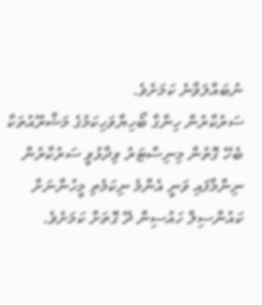ނުބައްލަވާނެ ކަމަށެވެ.
ސަރުކާރުން ހިންގާ ބޯހިޔާވަހިކަމުގެ މަޝްރޫއުތަކާ ބެހޭ ގޮތުން މިނިސްޓަރު ވިދާޅުވީ ސަރުކާރުން ނިންމާފައި ވަނީ އެންމެ ނިކަމެތި މީހުންނަށް ކައުންސިލް ހައުސިން ދޭ ގޮތަށް ކަމަށެވެ.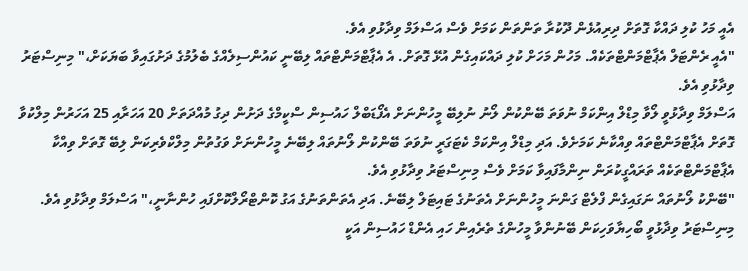އެއީ މަހު ކުލި ދައްކާ ގޮތަށް ދިރިއުޅެން ދޫކުރާ ތަންތަން ކަމަށް ވެސް އަސްލަމް ވިދާޅުވި އެވެ.
"އެއީ ރެންޓަލް އެޕާޓްމަންޓްތަކެއް. މަހުން މަހަށް ކުލި ދައްކައިގެން އުޅޭ ގޮތަށް. އެ އެޕާޓްމަންޓްތައް ލިބޭނީ ކައުންސިލެއްގެ ބެލުމުގެ ދަށުގައިވާ ބަޔަކަށް،" މިނިސްޓަރު ވިދާޅުވި އެވެ.
އަސްލަމް ވިދާޅުވީ ލޯވާ މިޑްލް އިންކަމް ނުވަތަ ބޭންކުން ލޯނު ނުލިބޭ މީހުންނަށް އެފޯޑަބްލް ހައުސިން ސްކީމްގެ ދަށުން ދިގު މުއްދަތަށް 20 އަހަރާއި 25 އަހަރުން މިލްކުވާ ގޮތަށް އެޕާޓްމަންޓްތައް ވިއްކާނެ ކަމަށެވެ. އަދި މިޑްލް އިންކަމް ކެޓަގަރީ ނުވަތަ ބޭންކުން ލޯނުތައް ލިބޭނެ މީހުންނަށް ވަގުތުން މިލްކްވެރިކަން ލިބޭ ގޮތަށް ވިއްކާ އެޕާޓްމަންޓްތަކެއް ތަރައްގީކުރަން ނިންމާފައިވާ ކަމަށް ވެސް މިނިސްޓަރު ވިދާޅުވި އެވެ.
"ބޭންކު ލޯނުތައް ނަގައިގެން ފްލެޓް ގަންނަ މީހުންނަށް އެތަނުގެ ޓައިޓަލް ލިބޭނެ. އަދި އެތަންތަނުގެ އަގު ކޮންޓްރޯލްކޮށްފައި ހުންނާނީ،" އަސްލަމް ވިދާޅުވި އެވެ.
މިނިސްޓަރު ވިދާޅުވީ ބޯހިޔާވަހިކަން ބޭނުންވާ މީހުންގެ ތެރެއިން ހައި އެންޑް ހައުސިން އަކީ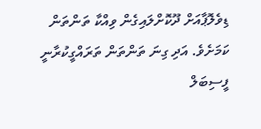ޑިވެލޮޕާއަށް ދޫކޮށްލައިގެން ވިއްކާ ތަންތަން ކަމަށެވެ. އަދި ގިނަ ތަންތަން ތަރައްގީކުރާނީ ފީސިބަލް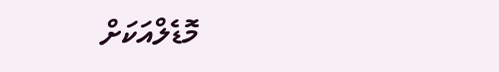މޮޑެލްއަކަށް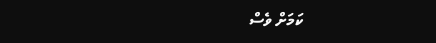ކަމަށް ވެސް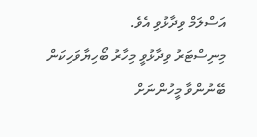އަސްލަމް ވިދާޅުވި އެވެ.
މިނިސްޓަރު ވިދާޅުވީ މިހާރު ބޯހިޔާވަހިކަން ބޭނުންވާ މީހުންނަށް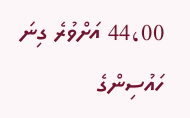44،00 އަށްވުރެ ގިނަ ހައުސިންގެ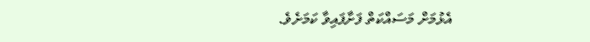އެޅުމަށް މަސައްކަތް ފަށާފައިވާ ކަމަށެވެ.